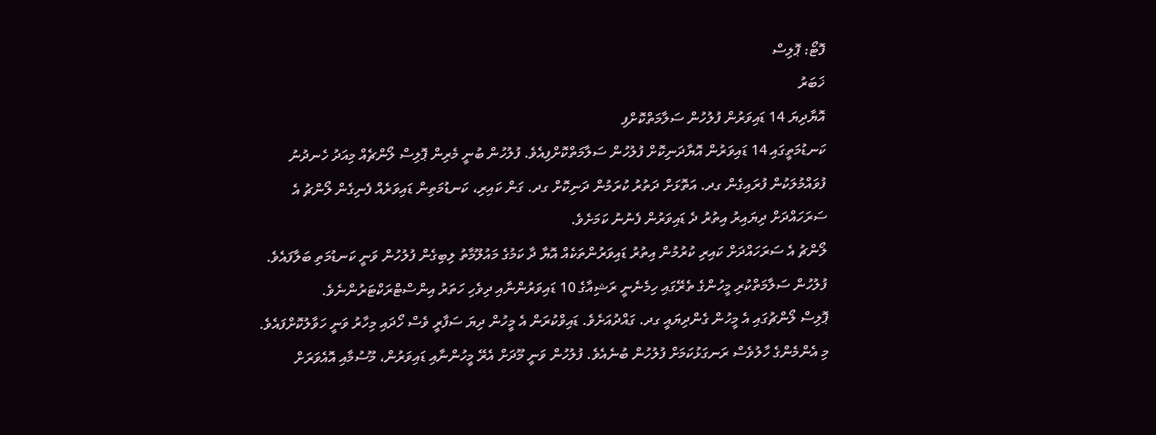ފޮޓޯ: ޕޮލިސް
ޚަބަރު
އޮޔާދިޔަ 14 ޑައިވަރުން ފުލުހުން ސަލާމަތްކޮށްފި
ކަނޑުމަތީގައި 14 ޑައިވަރުން އޮޔާދަނިކޮށް ފުލުހުން ސަލާމަތްކޮށްފިއެވެ. ފުލުހުން ބުނީ މެރިން ޕޮލިސް ލޯންޗެއް މިއަދު ހެނދުނު ފުވައްމުލަކުން ފުރައިގެން ގދ. އަތޮޅަށް ދަތުރު ކުރަމުން ދަނިކޮށް ގދ. ގަން ކައިރި، ކަނޑުމަތިން ޑައިވަރެއް ފެނިގެން ލޯންޗު އެ ސަރަހައްދަށް ދިޔައިރު އިތުރު ދެ ޑައިވަރުން ފެނުނު ކަމަށެވެ.
ލޯންޗު އެ ސަރަހައްދަށް ކައިރި ކުރުމުން އިތުރު ޑައިވަރުންތަކެއް އޮޔާ ދާ ކަމުގެ މައުލޫމާތު ލިބިގެން ފުލުހުން ވަނީ ކަނޑުމަތި ބަލާފައެވެ.
ފުލުހުން ސަލާމަތްކުރި މީހުންގެ ތެރޭގައި ހިމެނެނީ ރަޝިއާގެ 10 ޑައިވަރުންނާއި ދިވެހި ހަތަރު އިންސްޓްރަކްޓަރުންނެވެ.
ޕޮލިސް ލޯންޗުގައި އެ މީހުން ގެންދިޔައީ ގދ. ގައްދުއަށެވެ. ޑައިވްކުރަން އެ މީހުން ދިޔަ ސަފާރީ ވެސް ހޯދައި މިހާރު ވަނީ ހަވާލުކޮށްފައެވެ.
މި އެންމެންގެ ހާލުވެސް ރަނގަޅުކަމަށް ފުލުހުން ބުނެއެވެ. ފުލުހުން ވަނީ މޫދަށް އެރޭ މީހުންނާއި ޑައިވަރުން، މޫސުމާއި އޮއެވަރަށް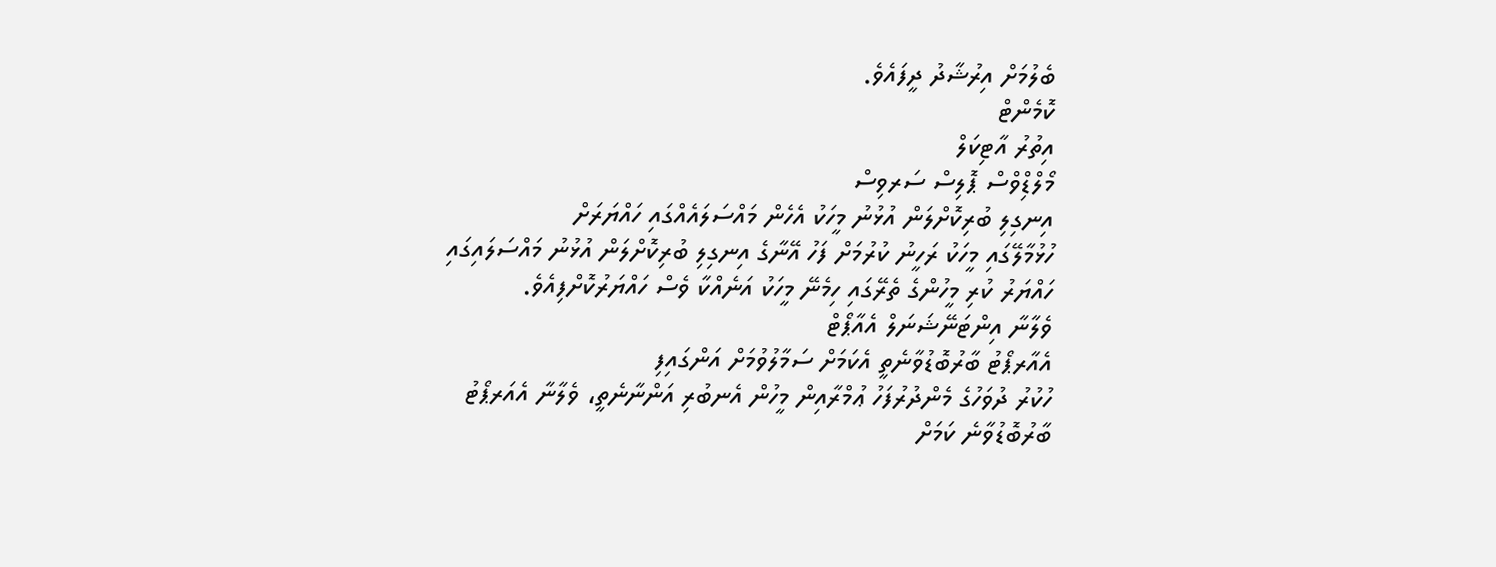ބެލުމަށް އިރުޝާދު ދީފައެވެ.
ކޮމެންޓް
އިތުރު އާޓިކަލް
މޯލްޑިްވްސް ޕޮލިސް ސަރވިސް
އިނގިލި ބުރިކޮށްލަން އުޅުނު މީހަކު އެހެން މައްސަލައެއްގައި ހައްޔަރަށް
ހުޅުމާލޭގައި މީހަކު ރަހީނު ކުރުމަށް ފަހު އޭނާގެ އިނގިލި ބުރިކޮށްލަން އުޅުނު މައްސަލައިގައި ހައްޔަރު ކުރި މީހުންގެ ތެރޭގައި ހިމެނޭ މީހަކު އަނެއްކާ ވެސް ހައްޔަރުކޮށްފިއެވެ.
ވެލާނާ އިންޓަނޭޝަނަލް އެއާޕޯޓް
އެއާރޕޯޓު ބާރުބޮޑުވާނެތީ އެކަމަށް ސަމާލުވުމަށް އަންގައިފި
ހުކުރު ދުވަހުގެ މެންދުރުފަހު ޢުމްރާއިން މީހުން އެނބުރި އަންނާނެތީ، ވެލާނާ އެއަރޕޯޓު ބާރުބޮޑުވާނެ ކަމަށް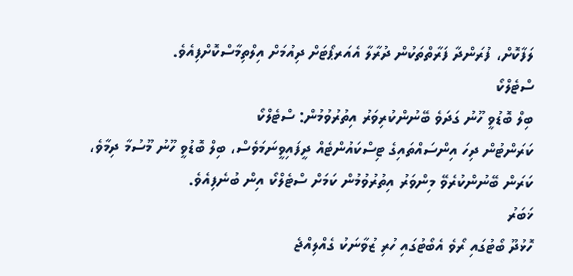ލަފާކޮށް، ފުރަންދާ ފަރާތްތަކުން ދުރާލާ އެއަރޕޯޓަށް ދިއުމަށް އިލްތިމާސްކޮށްފިއެވެ.
ސްޓެލްކޯ
ބިލް ބޮޑުވީ ހޫނު ގަދަވެ ބޭނުންކުރިވަރު އިތުރުވުމުން: ސްޓެލްކޯ
ކަރަންޓުން ދިހަ އިންސައްތައިގެ ޓިސްކައުންޓެއް ދީފައިވީނަމަވެސް، ބިލް ބޮޑުވީ ހޫނު މޫސުމާ ދިމާވެ، ކަރަން ބޭނުންކުރެވޭ މިންވަރު އިތުރުވުމުން ކަމަށް ސްޓެލްކޯ އިން ބުނެފިއެވެ.
ޚަބަރު
ހޮޅުދޫ ބޯޓުގައި ރޯވެ އެބޯޓުގައި ހުރި ޒުވާނަކު ގެއްލިއްޖެ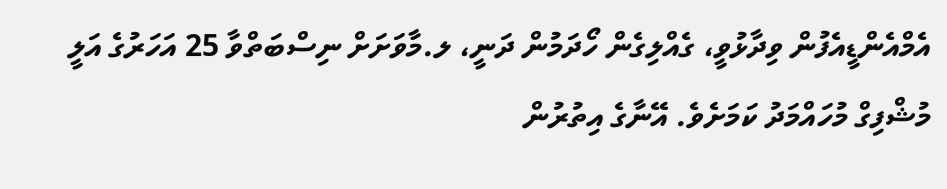އެމްއެންޑީއެފުން ވިދާޅުވީ، ގެއްލިގެން ހޯދަމުން ދަނީ، ލ.މާވަށަށް ނިސްބަތްވާ 25 އަހަރުގެ އަލީ މުޝްފިގް މުހައްމަދު ކަމަށެވެ. އޭނާގެ އިތުރުން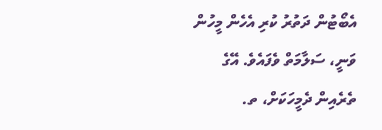އެބޯޓުން ދަތުރު ކުރި އެހެން މީހުން ވަނީ، ސަލާމަތް ވެފައެވެ. އޭގެ ތެރެއިން ދެމީހަކަށް، ތ.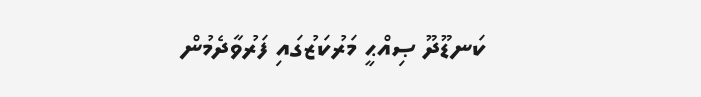ކަނޑޫދޫ ޞިއްޙީ މަރުކަޒުގައި ފަރުވާދެމުން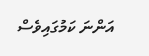އަންނަ ކަމުގައިވެސް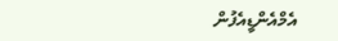އެމްއެންޑީއެފުން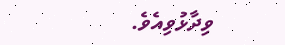ވިދާޅުވިއެވެ.